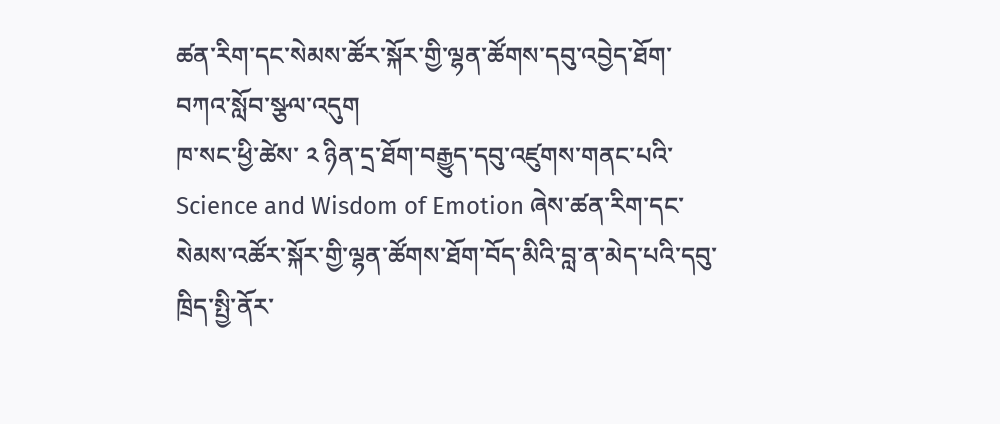ཚན་རིག་དང་སེམས་ཚོར་སྐོར་གྱི་ལྷན་ཚོགས་དབུ་འབྱེད་ཐོག་བཀའ་སློབ་སྩལ་འདུག
ཁ་སང་ཕྱི་ཚེས་ ༢ ཉིན་དྲ་ཐོག་བརྒྱུད་དབུ་འཛུགས་གནང་པའི་ Science and Wisdom of Emotion ཞེས་ཚན་རིག་དང་སེམས་འཚོར་སྐོར་གྱི་ལྷན་ཚོགས་ཐོག་བོད་མིའི་བླ་ན་མེད་པའི་དབུ་ཁྲིད་སྤྱི་ནོར་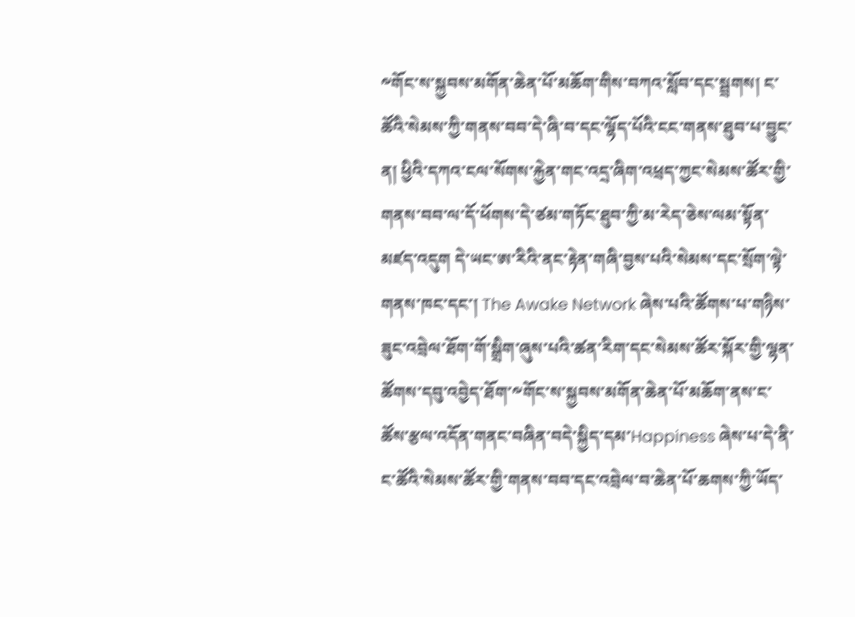༸གོང་ས་སྐྱབས་མགོན་ཆེན་པོ་མཆོག་གིས་བཀའ་སློབ་དང་སྦྲགས། ང་ཚོའི་སེམས་ཀྱི་གནས་བབ་དེ་ཞི་བ་དང་ལྷོད་པོའི་ངང་གནས་ཐུབ་པ་བྱུང་ན། ཕྱིའི་དཀའ་ངལ་སོགས་རྐྱེན་གང་འདྲ་ཞིག་འཕྲད་ཀྱང་སེམས་ཚོར་གྱི་གནས་བབ་ལ་དོ་ཕོགས་དེ་ཙམ་གཏོང་ཐུབ་ཀྱི་མ་རེད་ཅེས་ལམ་སྟོན་མཛད་འདུག དེ་ཡང་ཨ་རིའི་ནང་རྟེན་གཞི་བྱས་པའི་སེམས་དང་སྲོག་ལྟེ་གནས་ཁང་དང་། The Awake Network ཞེས་པའི་ཚོགས་པ་གཉིས་ཟུང་འབྲེལ་ཐོག་གོ་སྒྲིག་ཞུས་པའི་ཚན་རིག་དང་སེམས་ཚོར་སྐོར་གྱི་ལྷན་ཚོགས་དབུ་འབྱེད་ཐོག་༸གོང་ས་སྐྱབས་མགོན་ཆེན་པོ་མཆོག་ནས་ང་ཚོས་རྩལ་འདོན་གནང་བཞིན་བདེ་སྐྱིད་དམ་Happiness ཞེས་པ་དེ་ནི་ང་ཚོའི་སེམས་ཚོར་གྱི་གནས་བབ་དང་འབྲེལ་བ་ཆེན་པོ་ཆགས་ཀྱི་ཡོད་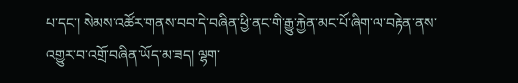པ་དང་། སེམས་འཚོར་གནས་བབ་དེ་བཞིན་ཕྱི་ནང་གི་རྒྱུ་རྐྱེན་མང་པོ་ཞིག་ལ་བརྟེན་ནས་འགྱུར་བ་འགྲོ་བཞིན་ཡོད་མ་ཟད། ལྷག་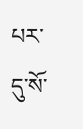པར་དུ་སོ་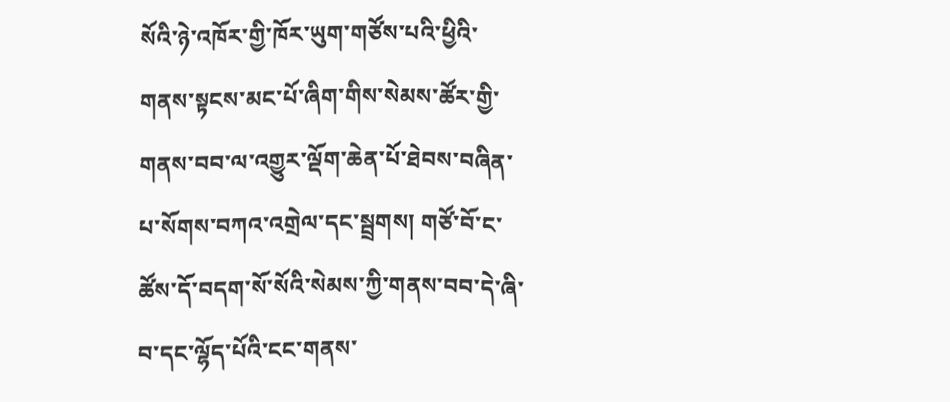སོའི་ཉེ་འཁོར་གྱི་ཁོར་ཡུག་གཙོས་པའི་ཕྱིའི་གནས་སྟངས་མང་པོ་ཞིག་གིས་སེམས་ཚོར་གྱི་གནས་བབ་ལ་འགྱུར་ལྡོག་ཆེན་པོ་ཐེབས་བཞིན་པ་སོགས་བཀའ་འགྲེལ་དང་སྦྲགས། གཙོ་བོ་ང་ཚོས་དོ་བདག་སོ་སོའི་སེམས་ཀྱི་གནས་བབ་དེ་ཞི་བ་དང་ལྷོད་པོའི་ངང་གནས་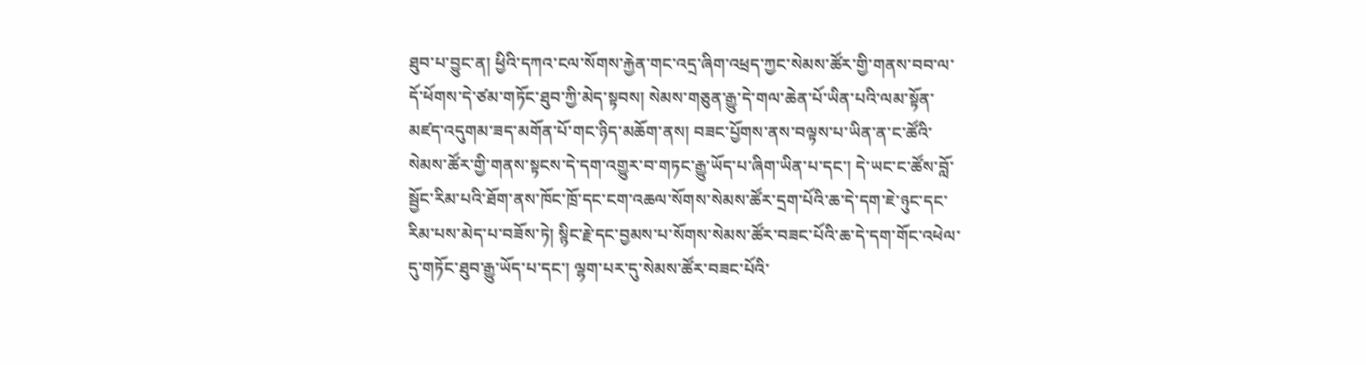ཐུབ་པ་བྱུང་ན། ཕྱིའི་དཀའ་ངལ་སོགས་རྐྱེན་གང་འདྲ་ཞིག་འཕྲད་ཀྱང་སེམས་ཚོར་གྱི་གནས་བབ་ལ་དོ་ཕོགས་དེ་ཙམ་གཏོང་ཐུབ་ཀྱི་མེད་སྟབས། སེམས་གཅུན་རྒྱུ་དེ་གལ་ཆེན་པོ་ཡིན་པའི་ལམ་སྟོན་མཛད་འདུགམ་ཟད་མགོན་པོ་གང་ཉིད་མཆོག་ནས། བཟང་པྱོགས་ནས་བལྟས་པ་ཡིན་ན་ང་ཚོའི་སེམས་ཚོར་གྱི་གནས་སྟངས་དེ་དག་འགྱུར་བ་གཏང་རྒྱུ་ཡོད་པ་ཞིག་ཡིན་པ་དང་། དེ་ཡང་ང་ཚོས་བློ་སྦྱོང་རིམ་པའི་ཐོག་ནས་ཁོང་ཁྲོ་དང་ངག་འཆལ་སོགས་སེམས་ཚོར་དྲག་པོའི་ཆ་དེ་དག་ཇེ་ཉུང་དང་རིམ་པས་མེད་པ་བཟོས་ཏེ། སྙིང་རྗེ་དང་བྱམས་པ་སོགས་སེམས་ཚོར་བཟང་པོའི་ཆ་དེ་དག་གོང་འཕེལ་དུ་གཏོང་ཐུབ་རྒྱུ་ཡོད་པ་དང་། ལྷག་པར་དུ་སེམས་ཚོར་བཟང་པོའི་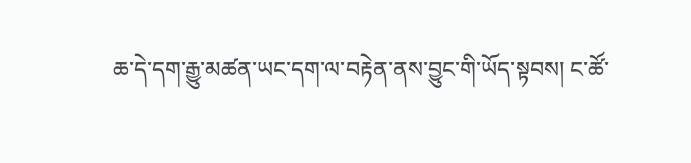ཆ་དེ་དག་རྒྱུ་མཚན་ཡང་དག་ལ་བརྟེན་ནས་བྱུང་གི་ཡོད་སྟབས། ང་ཚོ་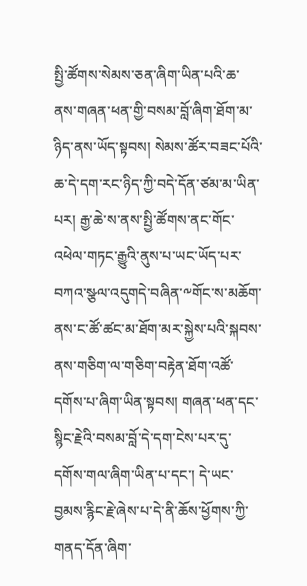སྤྱི་ཚོགས་སེམས་ཅན་ཞིག་ཡིན་པའི་ཆ་ནས་གཞན་ཕན་གྱི་བསམ་བློ་ཞིག་ཐོག་མ་ཉིད་ནས་ཡོད་སྟབས། སེམས་ཚོར་བཟང་པོའི་ཆ་དེ་དག་རང་ཉིད་ཀྱི་བདེ་དོན་ཙམ་མ་ཡིན་པར། རྒྱ་ཆེ་ས་ནས་སྤྱི་ཚོགས་ནང་གོང་འཕེལ་གཏང་རྒྱུའི་ནུས་པ་ཡང་ཡོད་པར་བཀའ་སྩལ་འདུགདེ་བཞིན་༸གོང་ས་མཆོག་ནས་ང་ཚོ་ཚང་མ་ཐོག་མར་སྐྱེས་པའི་སྐབས་ནས་གཅིག་ལ་གཅིག་བརྟེན་ཐོག་འཚོ་དགོས་པ་ཞིག་ཡིན་སྟབས། གཞན་ཕན་དང་སྙིང་རྗེའི་བསམ་བློ་དེ་དག་ངེས་པར་དུ་དགོས་གལ་ཞིག་ཡིན་པ་དང་། དེ་ཡང་བྱམས་རྙིང་རྗེ་ཞེས་པ་དེ་ནི་ཆོས་ཕྱོགས་ཀྱི་གནད་དོན་ཞིག་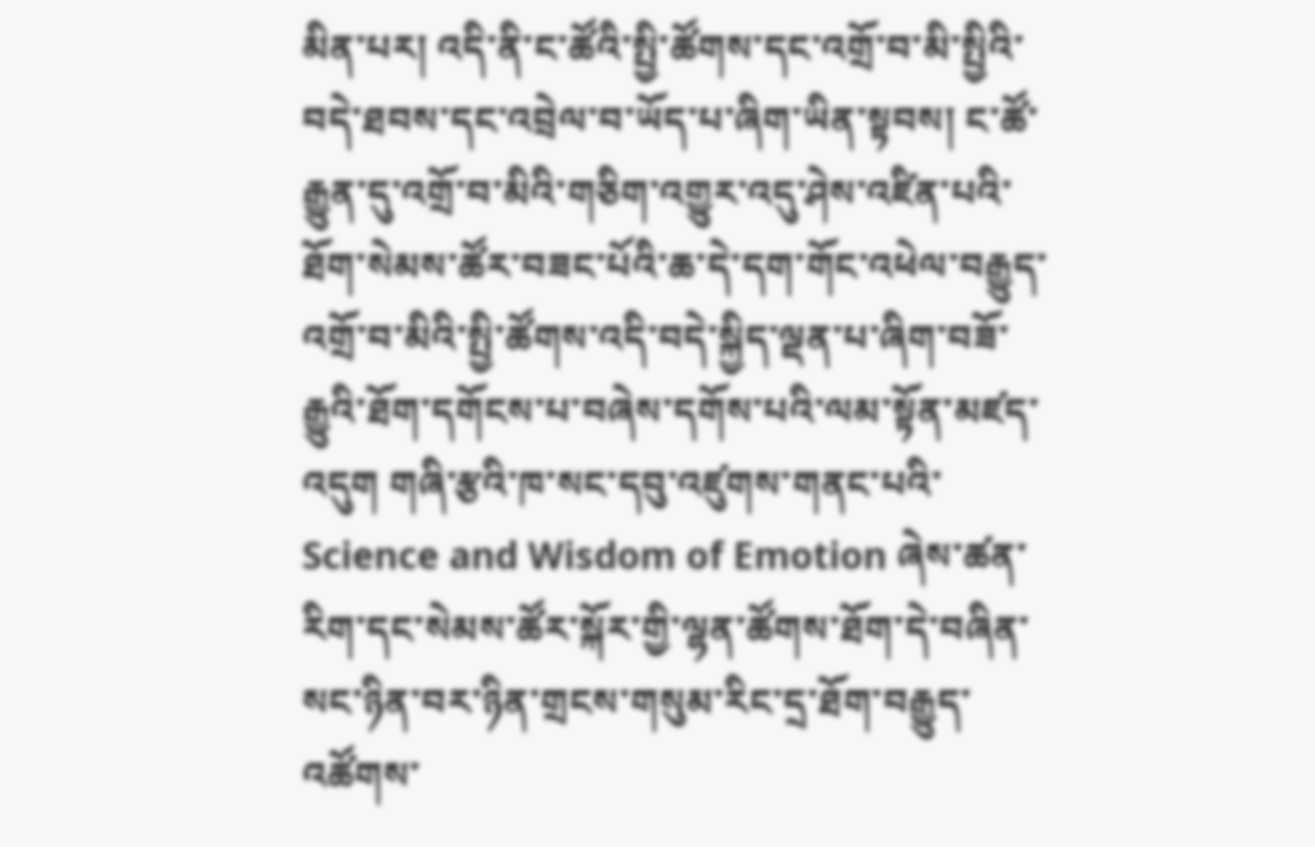མིན་པར། འདི་ནི་ང་ཚོའི་སྤྱི་ཚོགས་དང་འགྲོ་བ་མི་སྤྱིའི་བདེ་ཐབས་དང་འབྲེལ་བ་ཡོད་པ་ཞིག་ཡིན་སྟབས། ང་ཚོ་རྒྱུན་དུ་འགྲོ་བ་མིའི་གཅིག་འགྱུར་འདུ་ཤེས་འཛིན་པའི་ཐོག་སེམས་ཚོར་བཟང་པོའི་ཆ་དེ་དག་གོང་འཕེལ་བརྒྱུད་འགྲོ་བ་མིའི་སྤྱི་ཚོགས་འདི་བདེ་སྐྱིད་ལྡན་པ་ཞིག་བཟོ་རྒྱུའི་ཐོག་དགོངས་པ་བཞེས་དགོས་པའི་ལམ་སྟོན་མཛད་འདུག གཞི་རྩའི་ཁ་སང་དབུ་འཛུགས་གནང་པའི་ Science and Wisdom of Emotion ཞེས་ཚན་རིག་དང་སེམས་ཚོར་སྐོར་གྱི་ལྷན་ཚོགས་ཐོག་དེ་བཞིན་སང་ཉིན་བར་ཉིན་གྲངས་གསུམ་རིང་དྲ་ཐོག་བརྒྱུད་འཚོགས་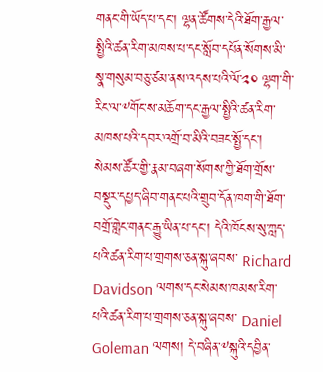གནང་གི་ཡོད་པ་དང་། ལྷན་ཚོགས་དེའི་ཐོག་རྒྱལ་སྤྱིའི་ཚན་རིག་མཁས་པ་དང་སློབ་དཔོན་སོགས་མི་སྣ་གསུམ་བཅུ་ཙམ་ནས་འདས་པའི་ལོ་༢༠ ལྷག་གི་རིང་ལ་༸གོང་ས་མཆོག་དང་རྒྱལ་སྤྱིའི་ཚན་རིག་མཁས་པའི་དབར་འགྲོ་བ་མིའི་བཟང་སྤྱོ་དང་། སེམས་ཚོར་གྱི་རྣམ་བཞག་སོགས་ཀྱི་ཐོག་གྲོས་བསྡུར་དཔྱད་ཞིབ་གནང་པའི་གྲུབ་དོན་ཁག་གི་ཐོག་བགྲོ་གླེང་གནང་རྒྱུ་ཡིན་པ་དང་། དེའི་ཁོངས་སུ་ཀླད་པའི་ཚན་རིག་པ་གྲགས་ཅན་སྐུ་ཞབས་ Richard Davidson ལགས་དང་སེམས་ཁམས་རིག་པའི་ཚན་རིག་པ་གྲགས་ཅན་སྐུ་ཞབས་ Daniel Goleman ལགས། དེ་བཞིན་༸སྐུའི་དབྱིན་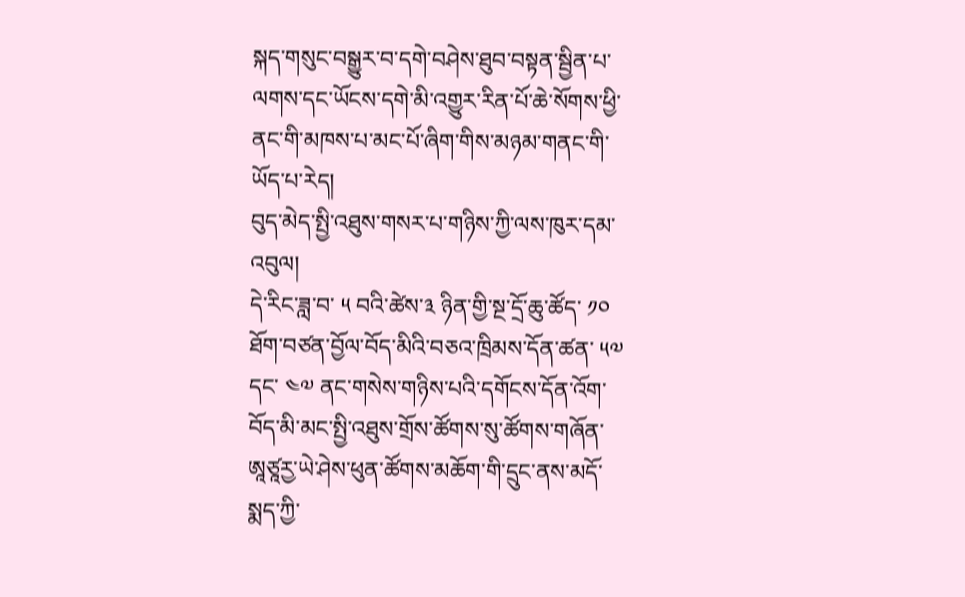སྐད་གསུང་བསྒྱུར་བ་དགེ་བཤེས་ཐུབ་བསྟན་སྦྱིན་པ་ལགས་དང་ཡོངས་དགེ་མི་འགྱུར་རིན་པོ་ཆེ་སོགས་ཕྱི་ནང་གི་མཁས་པ་མང་པོ་ཞིག་གིས་མཉམ་གནང་གི་ཡོད་པ་རེད།
བུད་མེད་སྤྱི་འཐུས་གསར་པ་གཉིས་ཀྱི་ལས་ཁུར་དམ་འབུལ།
དེ་རིང་ཟླ་བ་ ༥ བའི་ཚེས་༣ ཉིན་གྱི་སྔ་དྲོ་ཆུ་ཚོད་ ༡༠ ཐོག་བཙན་བྱོལ་བོད་མིའི་བཅའ་ཁྲིམས་དོན་ཚན་ ༥༧ དང་ ༤༧ ནང་གསེས་གཉིས་པའི་དགོངས་དོན་འོག་བོད་མི་མང་སྤྱི་འཐུས་གྲོས་ཚོགས་སུ་ཚོགས་གཞོན་ཨཱཙཱརྱ་ཡེ་ཤེས་ཕུན་ཚོགས་མཆོག་གི་དྲུང་ནས་མདོ་སྨད་ཀྱི་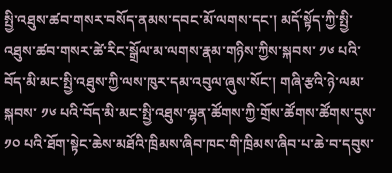སྤྱི་འཐུས་ཚབ་གསར་བསོད་ནམས་དབང་མོ་ལགས་དང་། མདོ་སྟོད་ཀྱི་སྤྱི་འཐུས་ཚབ་གསར་ཚེ་རིང་སྒྲོལ་མ་ལགས་རྣམ་གཉིས་ཀྱིས་སྐབས་ ༡༦ པའི་བོད་མི་མང་སྤྱི་འཐུས་ཀྱི་ལས་ཁུར་དམ་འབུལ་ཞུས་སོང་། གཞི་རྩའི་ཉེ་ལམ་སྐབས་ ༡༦ པའི་བོད་མི་མང་སྤྱི་འཐུས་ལྷན་ཚོགས་ཀྱི་གྲོས་ཚོགས་ཚོགས་དུས་ ༡༠ པའི་ཐོག་སྟེང་ཆེས་མཐོའི་ཁྲིམས་ཞིབ་ཁང་གི་ཁྲིམས་ཞིབ་པ་ཆེ་བ་དབུས་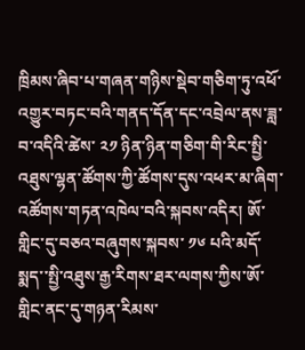ཁྲིམས་ཞིབ་པ་གཞན་གཉིས་སྡེབ་གཅིག་ཏུ་འཕོ་འགྱུར་བཏང་བའི་གནད་དོན་དང་འབྲེལ་ནས་ཟླ་བ་འདིའི་ཚེས་ ༢༡ ཉིན་ཉིན་གཅིག་གི་རིང་སྤྱི་འཐུས་ལྷན་ཚོགས་ཀྱི་ཚོགས་དུས་འཕར་མ་ཞིག་འཚོགས་གཏན་འཁེལ་བའི་སྐབས་འདིར། ཨོ་གླིང་དུ་བཅའ་བཞུགས་སྐབས་ ༡༦ པའི་མདོ་སྨད་་སྤྱི་འཐུས་རྒྱ་རིགས་ཐར་ལགས་ཀྱིས་ཨོ་གླིང་ནང་དུ་གཉན་རིམས་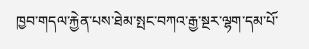ཁྱབ་གདལ་རྐྱེན་པས་ཐེམ་སྤང་བཀའ་རྒྱ་སྔར་ལྷག་དམ་པོ་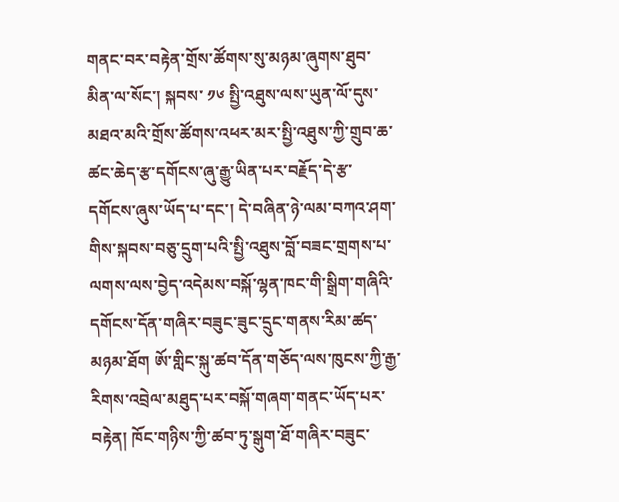གནང་བར་བརྟེན་གྲོས་ཚོགས་སུ་མཉམ་ཞུགས་ཐུབ་མིན་ལ་སོང་། སྐབས་ ༡༦ སྤྱི་འཐུས་ལས་ཡུན་ལོ་དུས་མཐའ་མའི་གྲོས་ཚོགས་འཕར་མར་སྤྱི་འཐུས་ཀྱི་གྲུབ་ཆ་ཚང་ཆེད་རྩ་དགོངས་ཞུ་རྒྱུ་ཡིན་པར་བརྗོད་དེ་རྩ་དགོངས་ཞུས་ཡོད་པ་དང་། དེ་བཞིན་ཉེ་ལམ་བཀའ་ཤག་གིས་སྐབས་བཅུ་དྲུག་པའི་སྤྱི་འཐུས་བློ་བཟང་གྲགས་པ་ལགས་ལས་བྱེད་འདེམས་བསྐོ་ལྷན་ཁང་གི་སྒྲིག་གཞིའི་དགོངས་དོན་གཞིར་བཟུང་ཟུང་དྲུང་གནས་རིམ་ཚད་མཉམ་ཐོག ཨོ་གླིང་སྐུ་ཚབ་དོན་གཅོད་ལས་ཁུངས་ཀྱི་རྒྱ་རིགས་འབྲེལ་མཐུད་པར་བསྐོ་གཞག་གནང་ཡོད་པར་བརྟེན། ཁོང་གཉིས་ཀྱི་ཚབ་ཏུ་སྒུག་ཐོ་གཞིར་བཟུང་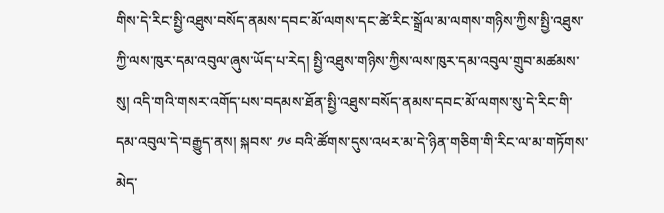གིས་དེ་རིང་སྤྱི་འཐུས་བསོད་ནམས་དབང་མོ་ལགས་དང་ཚེ་རིང་སྒྲོལ་མ་ལགས་གཉིས་ཀྱིས་སྤྱི་འཐུས་ཀྱི་ལས་ཁུར་དམ་འབུལ་ཞུས་ཡོད་པ་རེད། སྤྱི་འཐུས་གཉིས་ཀྱིས་ལས་ཁུར་དམ་འབུལ་གྲུབ་མཚམས་སུ། འདི་གའི་གསར་འགོད་པས་བདམས་ཐོན་སྤྱི་འཐུས་བསོད་ནམས་དབང་མོ་ལགས་སུ་དེ་རིང་གི་དམ་འབུལ་དེ་བརྒྱུད་ནས། སྐབས་ ༡༦ བའི་ཚོགས་དུས་འཕར་མ་དེ་ཉིན་གཅིག་གི་རིང་ལ་མ་གཏོགས་མེད་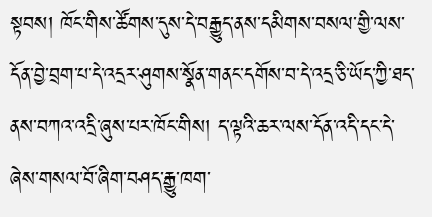སྟབས། ཁོང་གིས་ཚོགས་དུས་དེ་བརྒྱུད་ནས་དམིགས་བསལ་གྱི་ལས་དོན་བྱེ་བྲག་པ་དེ་འདྲར་ཤུགས་སྣོན་གནང་དགོས་བ་དེ་འདྲ་ཅི་ཡོད་ཀྱི་ཐད་ནས་བཀའ་འདྲི་ཞུས་པར་ཁོང་གིས། ད་ལྟའི་ཆར་ལས་དོན་འདི་དང་དེ་ཞེས་གསལ་བོ་ཞིག་བཤད་རྒྱུ་ཁག་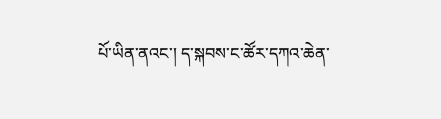པོ་ཡིན་ནའང་། ད་སྐབས་ང་ཚོར་དཀའ་ཆེན་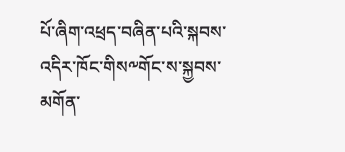པོ་ཞིག་འཕྲད་བཞིན་པའི་སྐབས་འདིར་ཁོང་གིས༸གོང་ས་སྐྱབས་མགོན་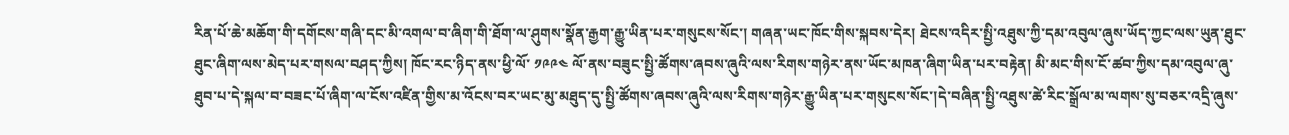རིན་པོ་ཆེ་མཆོག་གི་དགོངས་གཞི་དང་མི་འགལ་བ་ཞིག་གི་ཐོག་ལ་ཤུགས་སྣོན་རྒྱག་རྒྱུ་ཡིན་པར་གསུངས་སོང་། གཞན་ཡང་ཁོང་གིས་སྐབས་དེར། ཐེངས་འདིར་སྤྱི་འཐུས་ཀྱི་དམ་འབུལ་ཞུས་ཡོད་ཀྱང་ལས་ཡུན་ཐུང་ཐུང་ཞིག་ལས་མེད་པར་གསལ་བཤད་ཀྱིས། ཁོང་རང་ཉིད་ནས་ཕྱི་ལོ་ ༡༩༩༤ ལོ་ནས་བཟུང་སྤྱི་ཚོགས་ཞབས་ཞུའི་ལས་རིགས་གཉེར་ནས་ཡོང་མཁན་ཞིག་ཡིན་པར་བརྟེན། མི་མང་གིས་ངོ་ཚབ་ཀྱིས་དམ་འབུལ་ཞུ་ཐུབ་པ་དེ་སྐལ་བ་བཟང་པོ་ཞིག་ལ་ངོས་འཛིན་གྱིས་མ་འོངས་བར་ཡང་མུ་མཐུད་དུ་སྤྱི་ཚོགས་ཞབས་ཞུའི་ལས་རིགས་གཉེར་རྒྱུ་ཡིན་པར་གསུངས་སོང་།དེ་བཞིན་སྤྱི་འཐུས་ཚེ་རིང་སྒྲོལ་མ་ལགས་སུ་བཅར་འདྲི་ཞུས་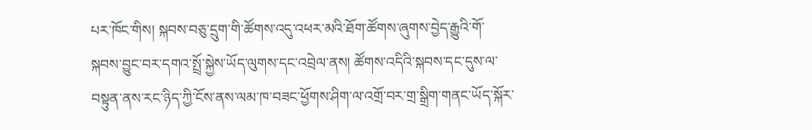པར་ཁོང་གིས། སྐབས་བཅུ་དྲུག་གི་ཚོགས་འདུ་འཕར་མའི་ཐོག་ཚོགས་ཞུགས་བྱེད་རྒྱུའི་གོ་སྐབས་བྱུང་བར་དགའ་སྤྲོ་སྐྱེས་ཡོད་ལུགས་དང་འབྲེལ་ནས། ཚོགས་འདིའི་སྐབས་དང་དུས་ལ་བསྟུན་ནས་རང་ཉིད་ཀྱི་ངོས་ནས་ལམ་ཁ་བཟང་ཕྱོགས་ཤིག་ལ་འགྲོ་བར་གྲ་སྒྲིག་གནང་ཡོད་སྐོར་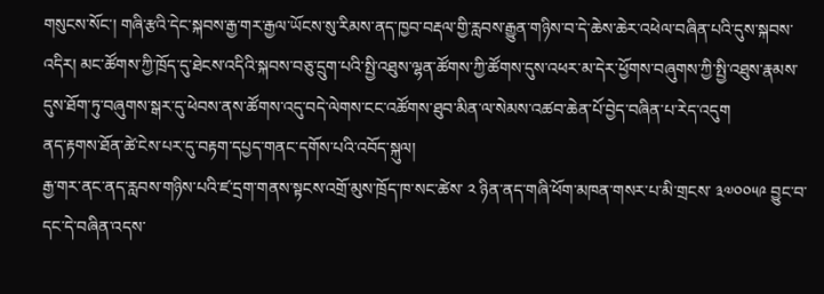གསུངས་སོང་། གཞི་རྩའི་དེང་སྐབས་རྒྱ་གར་རྒྱལ་ཡོངས་སུ་རིམས་ནད་ཁྱབ་བརྡལ་གྱི་རླབས་རྒྱུན་གཉིས་བ་དེ་ཆེས་ཆེར་འཕེལ་བཞིན་པའི་དུས་སྐབས་འདིར། མང་ཚོགས་ཀྱི་ཁྲོད་དུ་ཐེངས་འདིའི་སྐབས་བཅུ་དྲུག་པའི་སྤྱི་འཐུས་ལྷན་ཚོགས་ཀྱི་ཚོགས་དུས་འཕར་མ་དེར་ཕྱོགས་བཞུགས་ཀྱི་སྤྱི་འཐུས་རྣམས་དུས་ཐོག་ཏུ་བཞུགས་སྒར་དུ་ཕེབས་ནས་ཚོགས་འདུ་བདེ་ལེགས་ངང་འཚོགས་ཐུབ་མིན་ལ་སེམས་འཚབ་ཆེན་པོ་བྱེད་བཞིན་པ་རེད་འདུག
ནད་རྟགས་ཐོན་ཚེ་ངེས་པར་དུ་བརྟག་དཔྱད་གནང་དགོས་པའི་འབོད་སྐུལ།
རྒྱ་གར་ནང་ནད་རླབས་གཉིས་པའི་ཛ་དྲག་གནས་སྟངས་འགྲོ་མུས་ཁྲོད་ཁ་སང་ཚེས་ ༢ ཉིན་ནད་གཞི་ཕོག་མཁན་གསར་པ་མི་གྲངས་ ༣༧༠༠༥༩ བྱུང་བ་དང་དེ་བཞིན་འདས་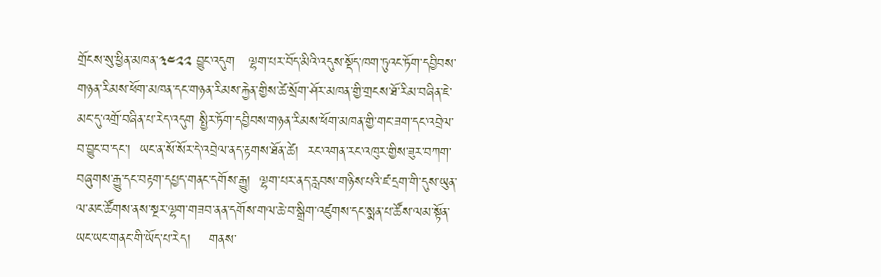གྲོངས་སུ་ཕྱིན་མཁན་༣༤༢༢ བྱུང་འདུག   ལྷག་པར་བོད་མིའི་འདུས་སྡོད་ཁག་ཏུའང་ཏོག་དབྱིབས་གཉན་རིམས་ཕོག་མཁན་དང་གཉན་རིམས་རྐྱེན་གྱིས་ཚེ་སྲོག་ཤོར་མཁན་གྱི་གྲངས་ཐོ་རིམ་བཞིན་ཇེ་མང་དུ་འགྲོ་བཞིན་པ་རེད་འདུག སྤྱིར་ཏོག་དབྱིབས་གཉན་རིམས་ཕོག་མཁན་གྱི་གང་ཟག་དང་འབྲེལ་བ་བྱུང་བ་དང་།  ཡང་ན་སོ་སོར་དེ་འབྲེལ་ནད་རྟགས་ཐོན་ཚེ།  རང་འགན་རང་འཁུར་གྱིས་ཟུར་བཀག་བཞུགས་རྒྱུ་དང་བརྟག་དཔྱད་གནང་དགོས་རྒྱུ།  ལྷག་པར་ནད་རླབས་གཉིས་པའི་ཛ་དྲག་གི་དུས་ཡུན་ལ་མང་ཚོགས་ནས་སྔར་ལྷག་གཟབ་ནན་དགོས་གལ་ཆེ་བ་སྒྲིག་འཛུགས་དང་སྨན་པ་ཚོས་ལམ་སྟོན་ཡང་ཡང་གནང་གི་ཡོད་པ་རེད།    གནས་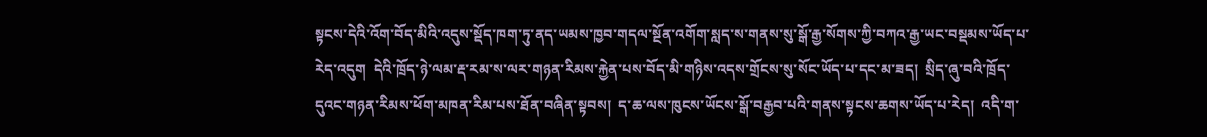སྟངས་དེའི་འོག་བོད་མིའི་འདུས་སྡོད་ཁག་ཏུ་ནད་ཡམས་ཁྱབ་གདལ་སྔོན་འགོག་སླད་ས་གནས་སུ་སྒོ་རྒྱ་སོགས་ཀྱི་བཀའ་རྒྱ་ཡང་བསྡམས་ཡོད་པ་རེད་འདུག  དེའི་ཁྲོད་ཉེ་ལམ་རྡ་རམ་ས་ལར་གཉན་རིམས་རྐྱེན་པས་བོད་མི་གཉིས་འདས་གྲོངས་སུ་སོང་ཡོད་པ་དང་མ་ཟད།  སྲིད་ཞུ་བའི་ཁྲོད་དུའང་གཉན་རིམས་ཕོག་མཁན་རིམ་པས་ཐོན་བཞིན་སྟབས།  ད་ཆ་ལས་ཁུངས་ཡོངས་སྒོ་བརྒྱབ་པའི་གནས་སྟངས་ཆགས་ཡོད་པ་རེད།  འདི་ག་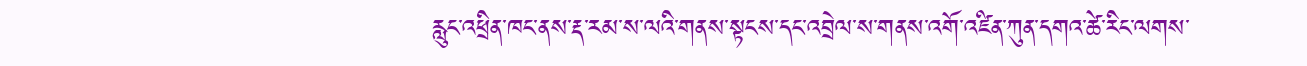རླུང་འཕྲིན་ཁང་ནས་རྡ་རམ་ས་ལའི་གནས་སྟངས་དང་འབྲེལ་ས་གནས་འགོ་འཛིན་ཀུན་དགའ་ཚེ་རིང་ལགས་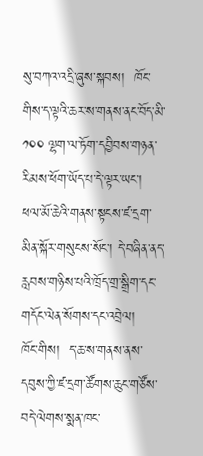སུ་བཀའ་འདྲི་ཞུས་སྐབས།  ཁོང་གིས་ད་ལྟའི་ཆར་ས་གནས་ནང་བོད་མི་ ༡༠༠ ལྷག་ལ་ཏོག་དབྱིབས་གཉན་རིམས་ཕོག་ཡོད་པ་དེ་ལྟར་ཡང་། ཕལ་མོ་ཆེའི་གནས་སྟངས་ཛ་དྲག་མིན་སྐོར་གསུངས་སོང་། དེ་བཞིན་ནད་རླབས་གཉིས་པའི་ཁྲོད་གྲ་སྒྲིག་དང་གདོང་ལེན་སོགས་དང་འབྲེལ།   ཁོང་གིས།  ད་ཆ་ས་གནས་ནས་དབུས་ཀྱི་ཛ་དྲག་ཚོགས་ཆུང་གཙོས་བདེ་ལེགས་སྨན་ཁང་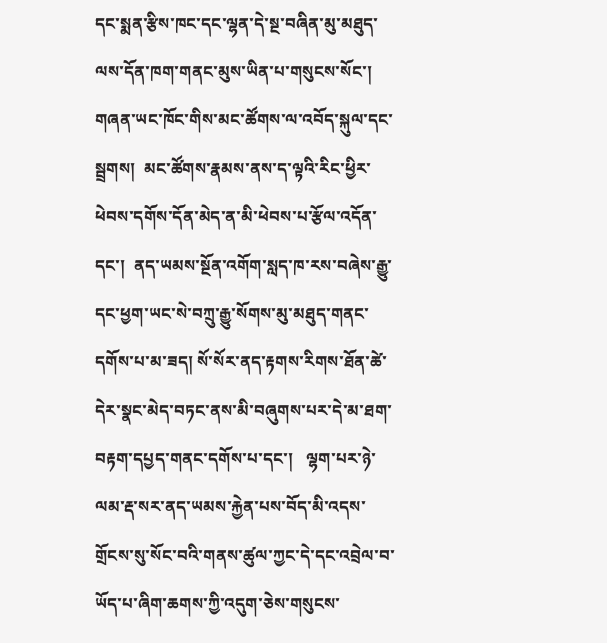དང་སྨན་རྩིས་ཁང་དང་ལྷན་དེ་སྔ་བཞིན་མུ་མཐུད་ལས་དོན་ཁག་གནང་མུས་ཡིན་པ་གསུངས་སོང་།  གཞན་ཡང་ཁོང་གིས་མང་ཚོགས་ལ་འབོད་སྐུལ་དང་སྦྲགས།  མང་ཚོགས་རྣམས་ནས་ད་ལྟའི་རིང་ཕྱིར་ཕེབས་དགོས་དོན་མེད་ན་མི་ཕེབས་པ་རྩོལ་འདོན་དང་།  ནད་ཡམས་སྔོན་འགོག་སླད་ཁ་རས་བཞེས་རྒྱུ་དང་ཕྱག་ཡང་སེ་བཀྲུ་རྒྱུ་སོགས་མུ་མཐུད་གནང་དགོས་པ་མ་ཟད། སོ་སོར་ནད་རྟགས་རིགས་ཐོན་ཚེ་དེར་སྣང་མེད་བཏང་ནས་མི་བཞུགས་པར་དེ་མ་ཐག་བརྟག་དཔྱད་གནང་དགོས་པ་དང་།   ལྷག་པར་ཉེ་ལམ་རྡ་སར་ནད་ཡམས་རྐྱེན་པས་བོད་མི་འདས་གྲོངས་སུ་སོང་བའི་གནས་ཚུལ་ཀྱང་དེ་དང་འབྲེལ་བ་ཡོད་པ་ཞིག་ཆགས་ཀྱི་འདུག་ཅེས་གསུངས་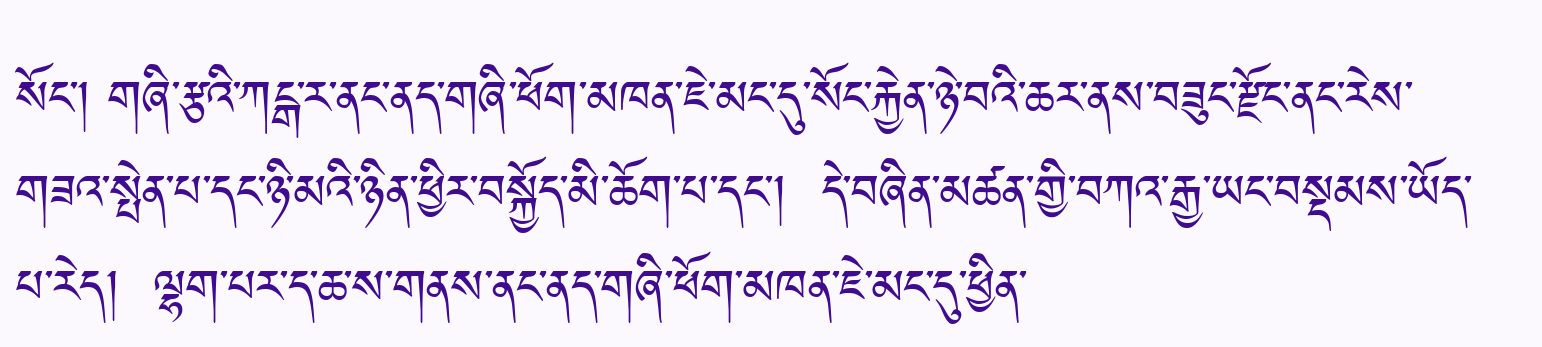སོང་། གཞི་རྩའི་ཀངྒ་ར་ནང་ནད་གཞི་ཕོག་མཁན་ཇེ་མང་དུ་སོང་རྐྱེན་ཉེ་བའི་ཆར་ནས་བཟུང་རྫོང་ནང་རེས་གཟའ་སྤེན་པ་དང་ཉི་མའི་ཉིན་ཕྱིར་བསྐྱོད་མི་ཆོག་པ་དང་།  དེ་བཞིན་མཚན་གྱི་བཀའ་རྒྱ་ཡང་བསྡམས་ཡོད་པ་རེད།  ལྷག་པར་ད་ཆ་ས་གནས་ནང་ནད་གཞི་ཕོག་མཁན་ཇེ་མང་དུ་ཕྱིན་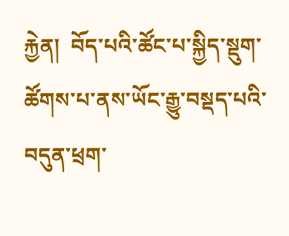རྐྱེན།  བོད་པའི་ཚོང་པ་སྐྱིད་སྡུག་ཚོགས་པ་ནས་ཡོང་རྒྱུ་བསྡད་པའི་བདུན་ཕྲག་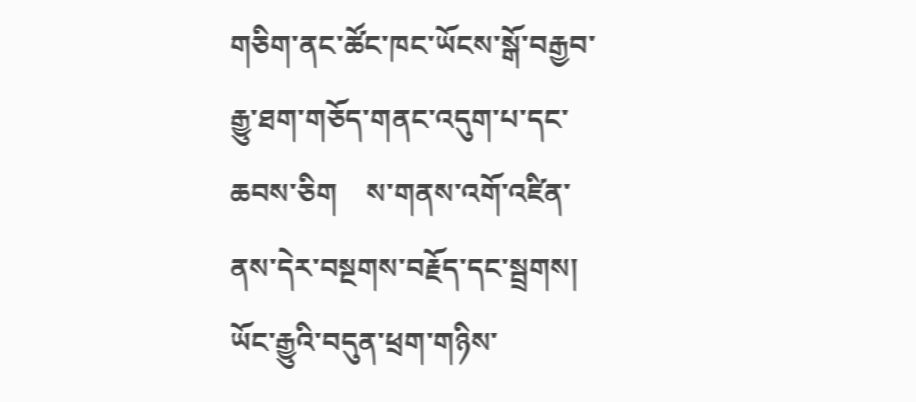གཅིག་ནང་ཚོང་ཁང་ཡོངས་སྒོ་བརྒྱབ་རྒྱུ་ཐག་གཅོད་གནང་འདུག་པ་དང་ཆབས་ཅིག    ས་གནས་འགོ་འཛིན་ནས་དེར་བསྔགས་བརྗོད་དང་སྦྲགས།  ཡོང་རྒྱུའི་བདུན་ཕྲག་གཉིས་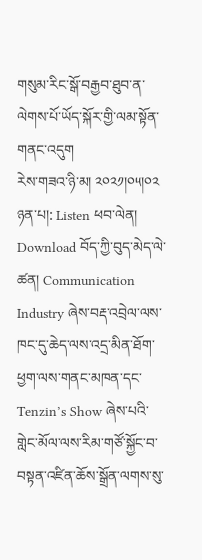གསུམ་རིང་སྒོ་བརྒྱབ་ཐུབ་ན་ལེགས་པོ་ཡོད་སྐོར་གྱི་ལམ་སྟོན་གནང་འདུག
རེས་གཟའ་ཉི་མ། ༢༠༢༡།༠༥།༠༢
ཉན་པ།: Listen ཕབ་ལེན། Download བོད་ཀྱི་བུད་མེད་ལེ་ཚན། Communication Industry ཞེས་བརྡ་འབྲེལ་ལས་ཁང་དུ་ཆེད་ལས་འདྲ་མིན་ཐོག་ཕྱག་ལས་གནང་མཁན་དང་ Tenzin’s Show ཞེས་པའི་གླེང་མོལ་ལས་རིམ་གཙོ་སྐྱོང་བ་བསྟན་འཛིན་ཆོས་སྒྲོན་ལགས་སུ་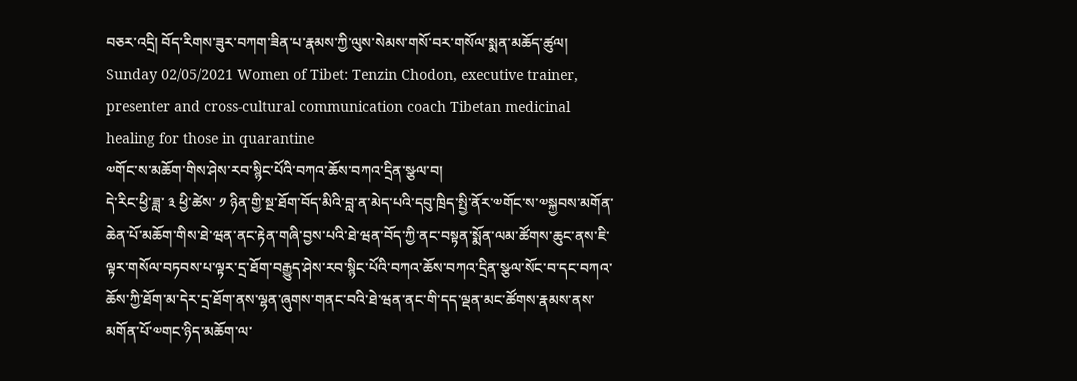བཅར་འདྲི། བོད་རིགས་ཟུར་བཀག་ཟིན་པ་རྣམས་ཀྱི་ལུས་སེམས་གསོ་བར་གསོལ་སྨན་མཆོད་ཚུལ། Sunday 02/05/2021 Women of Tibet: Tenzin Chodon, executive trainer, presenter and cross-cultural communication coach Tibetan medicinal healing for those in quarantine
༧གོང་ས་མཆོག་གིས་ཤེས་རབ་སྙིང་པོའི་བཀའ་ཆོས་བཀའ་དྲིན་སྩལ་བ།
དེ་རིང་ཕྱི་ཟླ་ ༣ ཕྱི་ཚེས་ ༡ ཉིན་གྱི་སྔ་ཐོག་བོད་མིའི་བླ་ན་མེད་པའི་དབུ་ཁྲིད་སྤྱི་ནོར་༧གོང་ས་༧སྐྱབས་མགོན་ཆེན་པོ་མཆོག་གིས་ཐེ་ཝན་ནང་རྟེན་གཞི་བྱས་པའི་ཐེ་ཝན་བོད་ཀྱི་ནང་བསྟན་སྨོན་ལམ་ཚོགས་ཆུང་ནས་ཇི་ལྟར་གསོལ་བཏབས་པ་ལྟར་དྲ་ཐོག་བརྒྱུད་ཤེས་རབ་སྙིང་པོའི་བཀའ་ཆོས་བཀའ་དྲིན་སྩལ་སོང་བ་དང་བཀའ་ཆོས་ཀྱི་ཐོག་མ་དེར་དྲ་ཐོག་ནས་ལྷན་ཞུགས་གནང་བའི་ཐེ་ཝན་ནང་གི་དད་ལྡན་མང་ཚོགས་རྣམས་ནས་མགོན་པོ་༧གང་ཉིད་མཆོག་ལ་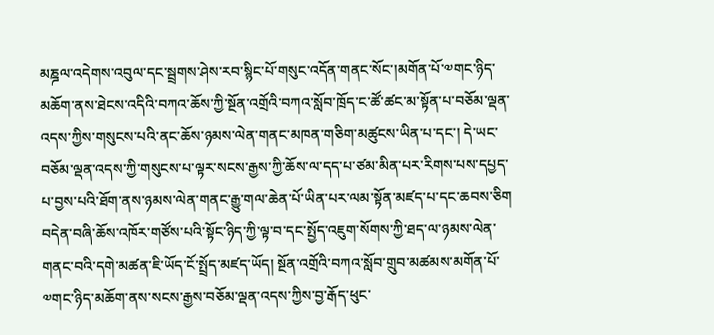མཎྜལ་འདེགས་འབུལ་དང་སྦྲགས་ཤེས་རབ་སྙིང་པོ་གསུང་འདོན་གནང་སོང་།མགོན་པོ་༧གང་ཉིད་མཆོག་ནས་ཐེངས་འདིའི་བཀའ་ཆོས་ཀྱི་སྔོན་འགྲོའི་བཀའ་སློབ་ཁྲོད་ང་ཚོ་ཚང་མ་སྟོན་པ་བཅོམ་ལྡན་འདས་ཀྱིས་གསུངས་པའི་ནང་ཆོས་ཉམས་ལེན་གནང་མཁན་གཅིག་མཚུངས་ཡིན་པ་དང་། དེ་ཡང་བཅོམ་ལྡན་འདས་ཀྱི་གསུངས་པ་ལྟར་སངས་རྒྱས་ཀྱི་ཆོས་ལ་དད་པ་ཙམ་མིན་པར་རིགས་པས་དཔྱད་པ་བྱས་པའི་ཐོག་ནས་ཉམས་ལེན་གནང་རྒྱུ་གལ་ཆེན་པོ་ཡིན་པར་ལམ་སྟོན་མཛད་པ་དང་ཆབས་ཅིག བདེན་བཞི་ཆོས་འཁོར་གཙོས་པའི་སྟོང་ཉིད་ཀྱི་ལྟ་བ་དང་སྤྱོད་འཇུག་སོགས་ཀྱི་ཐད་ལ་ཉམས་ལེན་གནང་བའི་དགེ་མཚན་ཇི་ཡོད་ངོ་སྤྲོད་མཛད་ཡོད། སྔོན་འགྲོའི་བཀའ་སློབ་གྲུབ་མཚམས་མགོན་པོ་༧གང་ཉིད་མཆོག་ནས་སངས་རྒྱས་བཅོམ་ལྡན་འདས་ཀྱིས་བྱ་རྒོད་ཕུང་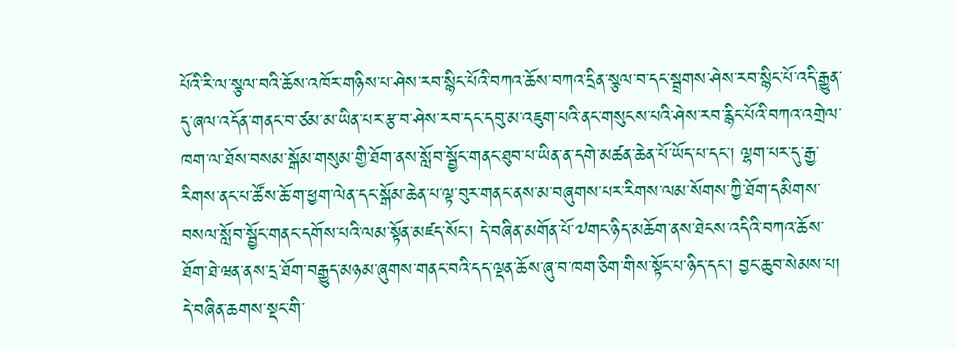པོའི་རི་ལ་སྩལ་བའི་ཆོས་འཁོར་གཉིས་པ་ཤེས་རབ་སྙིང་པོའི་བཀའ་ཆོས་བཀའ་དྲིན་སྩལ་བ་དང་སྦྲགས་ཤེས་རབ་སྙིང་པོ་འདི་རྒྱུན་དུ་ཞལ་འདོན་གནང་བ་ཙམ་མ་ཡིན་པར་རྩ་བ་ཤེས་རབ་དང་དབུ་མ་འཇུག་པའི་ནང་གསུངས་པའི་ཤེས་རབ་རྙིང་པོའི་བཀའ་འགྲེལ་ཁག་ལ་ཐོས་བསམ་སྒོམ་གསུམ་གྱི་ཐོག་ནས་སློབ་སྦྱོང་གནང་ཐུབ་པ་ཡིན་ན་དགེ་མཚན་ཆེན་པོ་ཡོད་པ་དང་། ལྷག་པར་དུ་རྒྱ་རིགས་ནང་པ་ཚོས་ཆོ་ག་ཕྱག་ལེན་དང་སྒོམ་ཆེན་པ་ལྟ་བུར་གནང་ནས་མ་བཞུགས་པར་རིགས་ལམ་སོགས་ཀྱི་ཐོག་དམིགས་བསལ་སློབ་སྦྱོང་གནང་དགོས་པའི་ལམ་སྟོན་མཛད་སོང་། དེ་བཞིན་མགོན་པོ་༧གང་ཉིད་མཆོག་ནས་ཐེངས་འདིའི་བཀའ་ཆོས་ཐོག་ཐེ་ཝན་ནས་དྲ་ཐོག་བརྒྱུད་མཉམ་ཞུགས་གནང་བའི་དད་ལྡན་ཆོས་ཞུ་བ་ཁག་ཅིག་གིས་སྟོང་པ་ཉིད་དང་། བྱང་ཆུབ་སེམས་པ། དེ་བཞིན་ཆགས་སྡང་གི་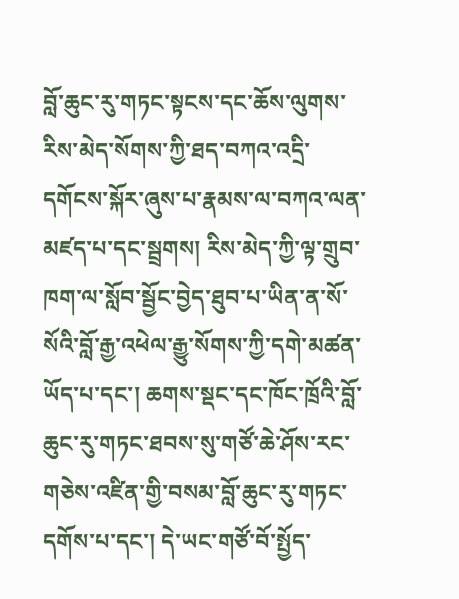བློ་ཆུང་རུ་གཏང་སྟངས་དང་ཆོས་ལུགས་རིས་མེད་སོགས་ཀྱི་ཐད་བཀའ་འདྲི་དགོངས་སྐོར་ཞུས་པ་རྣམས་ལ་བཀའ་ལན་མཛད་པ་དང་སྦྲགས། རིས་མེད་ཀྱི་ལྟ་གྲུབ་ཁག་ལ་སློབ་སྦྱོང་བྱེད་ཐུབ་པ་ཡིན་ན་སོ་སོའི་བློ་རྒྱ་འཕེལ་རྒྱུ་སོགས་ཀྱི་དགེ་མཚན་ཡོད་པ་དང་། ཆགས་སྡང་དང་ཁོང་ཁྲོའི་བློ་ཆུང་རུ་གཏང་ཐབས་སུ་གཙོ་ཆེ་ཤོས་རང་གཅེས་འཛིན་གྱི་བསམ་བློ་ཆུང་རུ་གཏང་དགོས་པ་དང་། དེ་ཡང་གཙོ་བོ་སྤྱོད་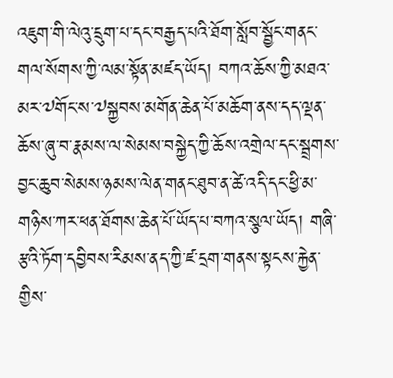འཇུག་གི་ལེའུ་དྲུག་པ་དང་བརྒྱད་པའི་ཐོག་སློབ་སྦྱོང་གནང་གལ་སོགས་ཀྱི་ལམ་སྟོན་མཛད་ཡོད། བཀའ་ཆོས་ཀྱི་མཐའ་མར་༧གོང་ས་༧སྐྱབས་མགོན་ཆེན་པོ་མཆོག་ནས་དད་ལྡན་ཆོས་ཞུ་བ་རྣམས་ལ་སེམས་བསྐྱེད་ཀྱི་ཆོས་འགྲེལ་དང་སྦྲགས་བྱང་ཆུབ་སེམས་ཉམས་ལེན་གནང་ཐུབ་ན་ཚེ་འདི་དང་ཕྱི་མ་གཉིས་ཀར་ཕན་ཐོགས་ཆེན་པོ་ཡོད་པ་བཀའ་སྩལ་ཡོད། གཞི་རྩའི་ཏོག་དབྱིབས་རིམས་ནད་ཀྱི་ཛ་དྲག་གནས་སྟངས་རྐྱེན་གྱིས་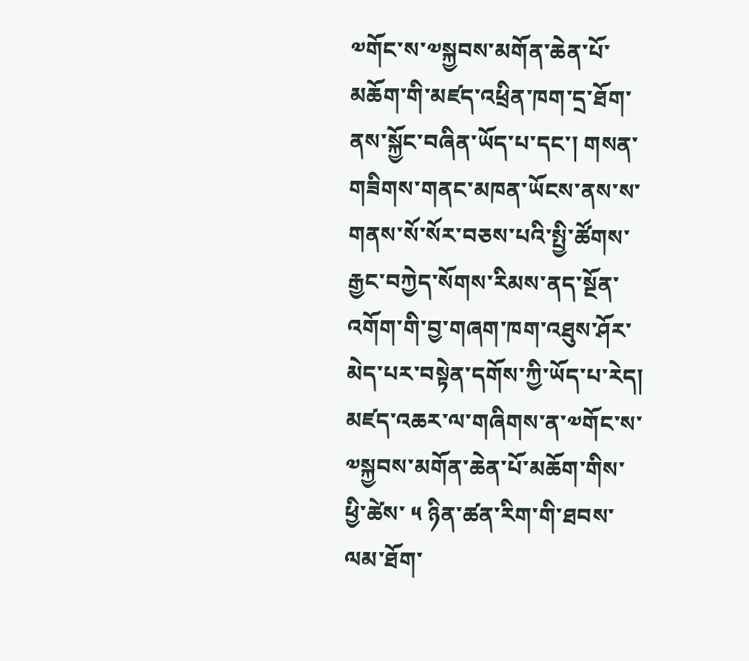༧གོང་ས་༧སྐྱབས་མགོན་ཆེན་པོ་མཆོག་གི་མཛད་འཕྲིན་ཁག་དྲ་ཐོག་ནས་སྐྱོང་བཞིན་ཡོད་པ་དང་། གསན་གཟིགས་གནང་མཁན་ཡོངས་ནས་ས་གནས་སོ་སོར་བཅས་པའི་སྤྱི་ཚོགས་རྒྱང་བཀྱེད་སོགས་རིམས་ནད་སྔོན་འགོག་གི་བྱ་གཞག་ཁག་འཐུས་ཤོར་མེད་པར་བསྟེན་དགོས་ཀྱི་ཡོད་པ་རེད། མཛད་འཆར་ལ་གཞིགས་ན་༧གོང་ས་༧སྐྱབས་མགོན་ཆེན་པོ་མཆོག་གིས་ཕྱི་ཚེས་ ༥ ཉིན་ཚན་རིག་གི་ཐབས་ལམ་ཐོག་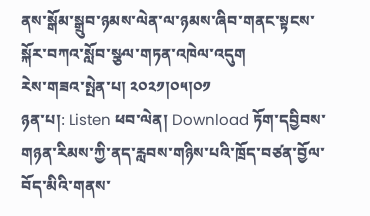ནས་སྒོམ་སྒྲུབ་ཉམས་ལེན་ལ་ཉམས་ཞིབ་གནང་སྟངས་སྐོར་བཀའ་སློབ་སྩལ་གཏན་འཁེལ་འདུག
རེས་གཟའ་སྤེན་པ། ༢༠༢༡།༠༥།༠༡
ཉན་པ།: Listen ཕབ་ལེན། Download ཏོག་དབྱིབས་གཉན་རིམས་ཀྱི་ནད་རླབས་གཉིས་པའི་ཁྲོད་བཙན་བྱོལ་བོད་མིའི་གནས་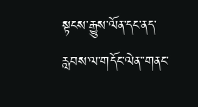སྟངས་རྒྱུས་ལོན་དང་ནད་རླབས་ལ་གདོང་ལེན་་གནང་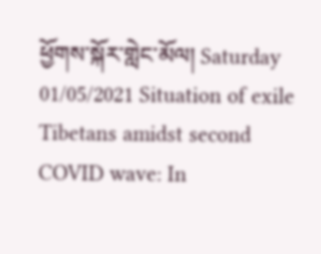ཕྱོགས་སྐོར་གླེང་མོལ། Saturday 01/05/2021 Situation of exile Tibetans amidst second COVID wave: In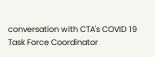conversation with CTA's COVID 19 Task Force Coordinator